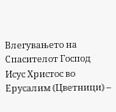Влегувањето на Спасителот Господ Исус Христос во Ерусалим (Цветници) –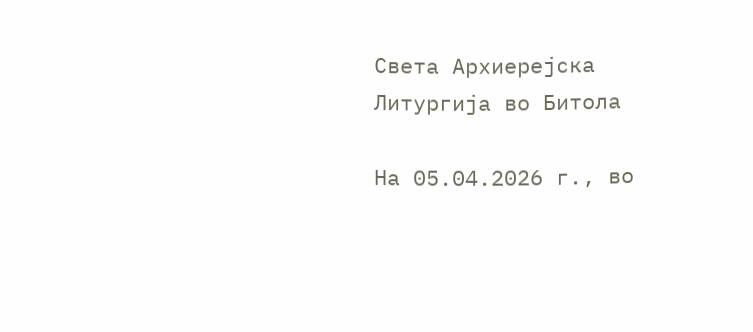Света Архиерејска Литургија во Битола

На 05.04.2026 г., во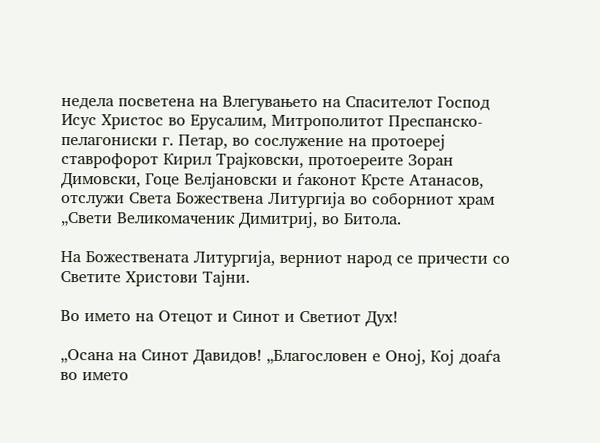недела посветена на Влегувањето на Спасителот Господ Исус Христос во Ерусалим, Митрополитот Преспанско-пелагониски г. Петар, во сослужение на протоереј ставрофорот Кирил Трајковски, протоереите Зоран Димовски, Гоце Велјановски и ѓаконот Крсте Атанасов, отслужи Света Божествена Литургија во соборниот храм „Свети Великомаченик Димитриј, во Битола.

На Божествената Литургија, верниот народ се причести со Светите Христови Тајни.

Во името на Отецот и Синот и Светиот Дух!

„Осана на Синот Давидов! „Благословен е Оној, Кој доаѓа во името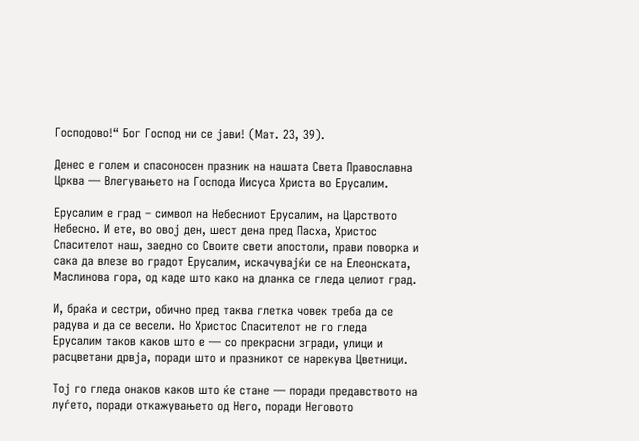Господово!“ Бог Господ ни се јави! (Мат. 23, 39).

Денес е голем и спасоносен празник на нашата Света Православна Црква — Влегувањето на Господа Иисуса Христа во Ерусалим.

Ерусалим е град – символ на Небесниот Ерусалим, на Царството Небесно. И ете, во овој ден, шест дена пред Пасха, Христос Спасителот наш, заедно со Своите свети апостоли, прави поворка и сака да влезе во градот Ерусалим, искачувајќи се на Елеонската, Маслинова гора, од каде што како на дланка се гледа целиот град.

И, браќа и сестри, обично пред таква глетка човек треба да се радува и да се весели. Но Христос Спасителот не го гледа Ерусалим таков каков што е — со прекрасни згради, улици и расцветани дрвја, поради што и празникот се нарекува Цветници.

Тој го гледа онаков каков што ќе стане — поради предавството на луѓето, поради откажувањето од Него, поради Неговото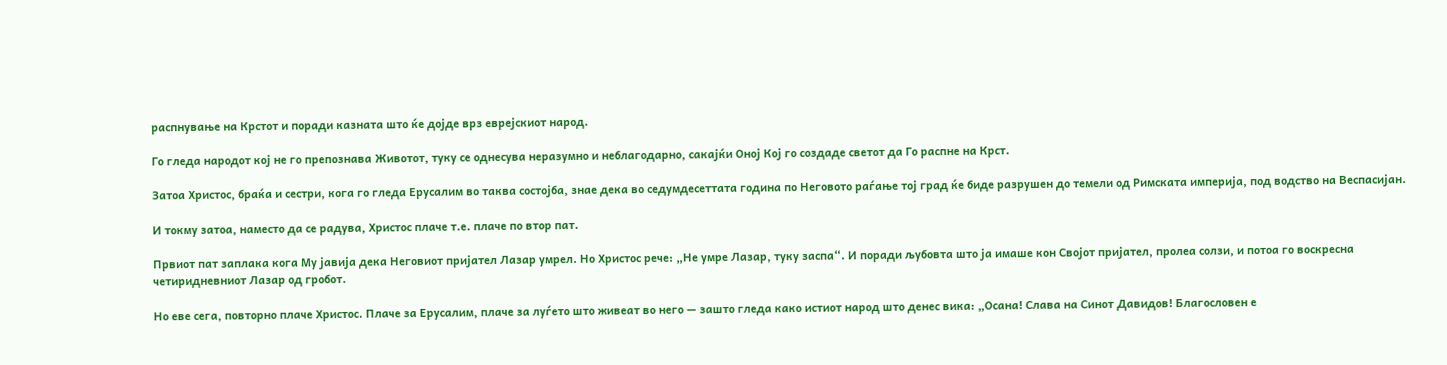распнување на Крстот и поради казната што ќе дојде врз еврејскиот народ.

Го гледа народот кој не го препознава Животот, туку се однесува неразумно и неблагодарно, сакајќи Оној Кој го создаде светот да Го распне на Крст.

Затоа Христос, браќа и сестри, кога го гледа Ерусалим во таква состојба, знае дека во седумдесеттата година по Неговото раѓање тој град ќе биде разрушен до темели од Римската империја, под водство на Веспасијан.

И токму затоа, наместо да се радува, Христос плаче т.е. плаче по втор пат.

Првиот пат заплака кога Му јавија дека Неговиот пријател Лазар умрел. Но Христос рече: „Не умре Лазар, туку заспа“. И поради љубовта што ја имаше кон Својот пријател, пролеа солзи, и потоа го воскресна четиридневниот Лазар од гробот.

Но еве сега, повторно плаче Христос. Плаче за Ерусалим, плаче за луѓето што живеат во него — зашто гледа како истиот народ што денес вика: „Осана! Слава на Синот Давидов! Благословен е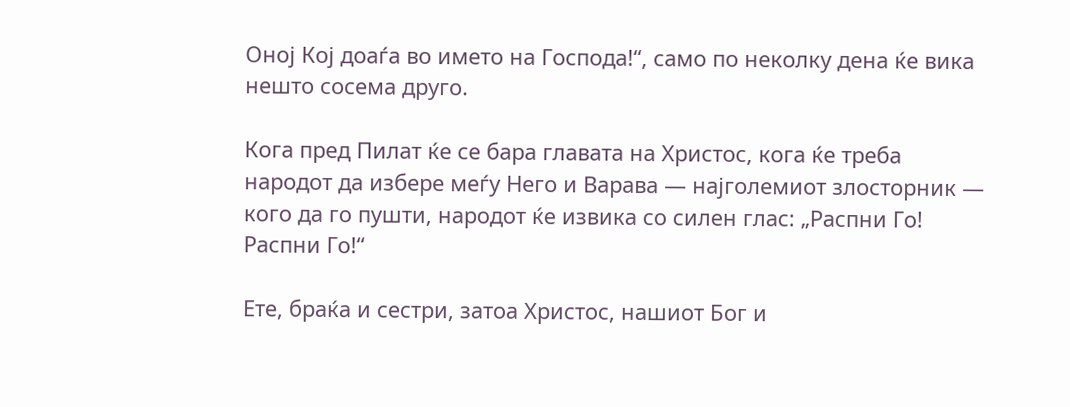Оној Кој доаѓа во името на Господа!“, само по неколку дена ќе вика нешто сосема друго.

Кога пред Пилат ќе се бара главата на Христос, кога ќе треба народот да избере меѓу Него и Варава — најголемиот злосторник — кого да го пушти, народот ќе извика со силен глас: „Распни Го! Распни Го!“

Ете, браќа и сестри, затоа Христос, нашиот Бог и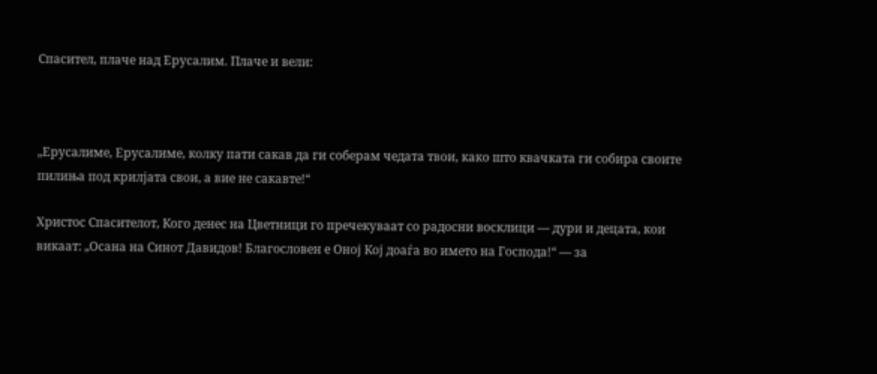Спасител, плаче над Ерусалим. Плаче и вели:



„Ерусалиме, Ерусалиме, колку пати сакав да ги соберам чедата твои, како што квачката ги собира своите пилиња под крилјата свои, а вие не сакавте!“

Христос Спасителот, Кого денес на Цветници го пречекуваат со радосни восклици — дури и децата, кои викаат: „Осана на Синот Давидов! Благословен е Оној Кој доаѓа во името на Господа!“ — за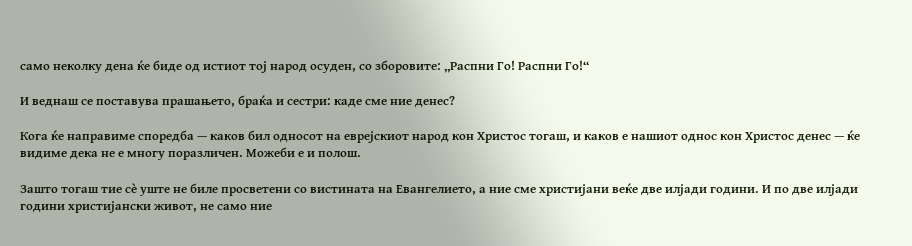само неколку дена ќе биде од истиот тој народ осуден, со зборовите: „Распни Го! Распни Го!“

И веднаш се поставува прашањето, браќа и сестри: каде сме ние денес?

Кога ќе направиме споредба — каков бил односот на еврејскиот народ кон Христос тогаш, и каков е нашиот однос кон Христос денес — ќе видиме дека не е многу поразличен. Можеби е и полош.

Зашто тогаш тие сè уште не биле просветени со вистината на Евангелието, а ние сме христијани веќе две илјади години. И по две илјади години христијански живот, не само ние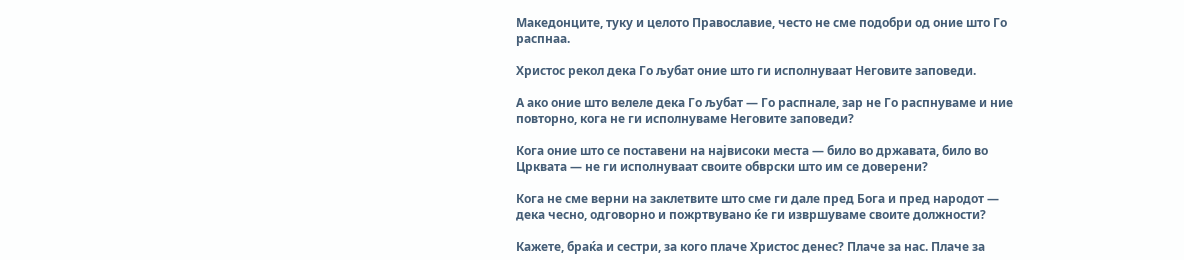Македонците, туку и целото Православие, често не сме подобри од оние што Го распнаа.

Христос рекол дека Го љубат оние што ги исполнуваат Неговите заповеди.

А ако оние што велеле дека Го љубат — Го распнале, зар не Го распнуваме и ние повторно, кога не ги исполнуваме Неговите заповеди?

Кога оние што се поставени на највисоки места — било во државата, било во Црквата — не ги исполнуваат своите обврски што им се доверени?

Кога не сме верни на заклетвите што сме ги дале пред Бога и пред народот — дека чесно, одговорно и пожртвувано ќе ги извршуваме своите должности?

Кажете, браќа и сестри, за кого плаче Христос денес? Плаче за нас. Плаче за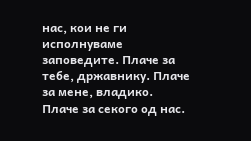нас, кои не ги исполнуваме заповедите. Плаче за тебе, државнику. Плаче за мене, владико. Плаче за секого од нас.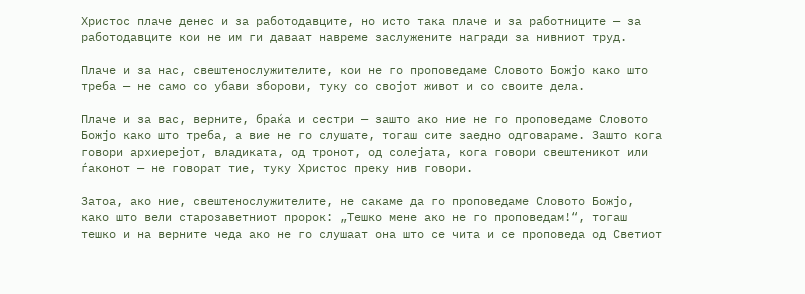Христос плаче денес и за работодавците, но исто така плаче и за работниците — за работодавците кои не им ги даваат навреме заслужените награди за нивниот труд.

Плаче и за нас, свештенослужителите, кои не го проповедаме Словото Божјо како што треба — не само со убави зборови, туку со својот живот и со своите дела.

Плаче и за вас, верните, браќа и сестри — зашто ако ние не го проповедаме Словото Божјо како што треба, а вие не го слушате, тогаш сите заедно одговараме. Зашто кога говори архиерејот, владиката, од тронот, од солејата, кога говори свештеникот или ѓаконот — не говорат тие, туку Христос преку нив говори.

Затоа, ако ние, свештенослужителите, не сакаме да го проповедаме Словото Божјо, како што вели старозаветниот пророк: „Тешко мене ако не го проповедам!“, тогаш тешко и на верните чеда ако не го слушаат она што се чита и се проповеда од Светиот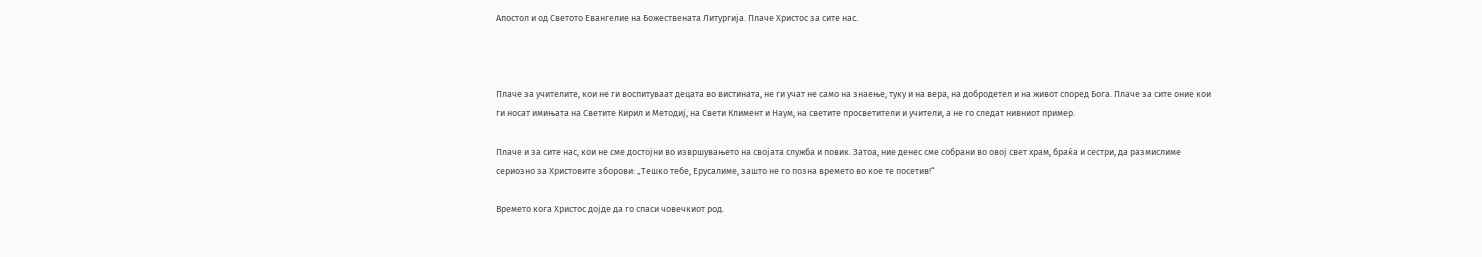Апостол и од Светото Евангелие на Божествената Литургија. Плаче Христос за сите нас.



Плаче за учителите, кои не ги воспитуваат децата во вистината, не ги учат не само на знаење, туку и на вера, на добродетел и на живот според Бога. Плаче за сите оние кои ги носат имињата на Светите Кирил и Методиј, на Свети Климент и Наум, на светите просветители и учители, а не го следат нивниот пример.

Плаче и за сите нас, кои не сме достојни во извршувањето на својата служба и повик. Затоа, ние денес сме собрани во овој свет храм, браќа и сестри, да размислиме сериозно за Христовите зборови: „Тешко тебе, Ерусалиме, зашто не го позна времето во кое те посетив!“

Времето кога Христос дојде да го спаси човечкиот род.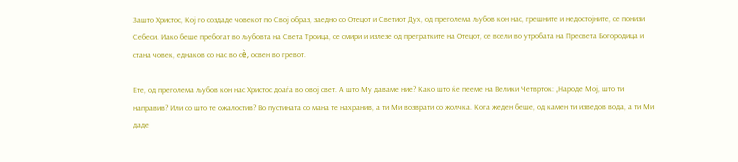Зашто Христос, Кој го создаде човекот по Свој образ, заедно со Отецот и Светиот Дух, од преголема љубов кон нас, грешните и недостојните, се понизи Себеси. Иако беше пребогат во љубовта на Света Троица, се смири и излезе од прегратките на Отецот, се всели во утробата на Пресвета Богородица и стана човек, еднаков со нас во сè, освен во гревот.

Ете, од преголема љубов кон нас Христос доаѓа во овој свет. А што Му даваме ние? Како што ќе пееме на Велики Четврток: „Народе Мој, што ти направив? Или со што те ожалостив? Во пустината со мана те нахранив, а ти Ми возврати со жолчка. Кога жеден беше, од камен ти изведов вода, а ти Ми даде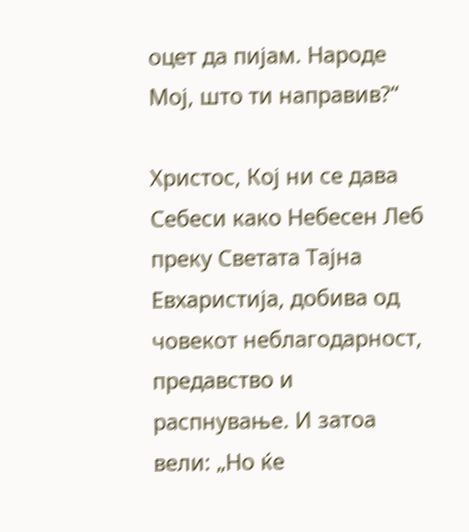оцет да пијам. Народе Мој, што ти направив?“

Христос, Кој ни се дава Себеси како Небесен Леб преку Светата Тајна Евхаристија, добива од човекот неблагодарност, предавство и распнување. И затоа вели: „Но ќе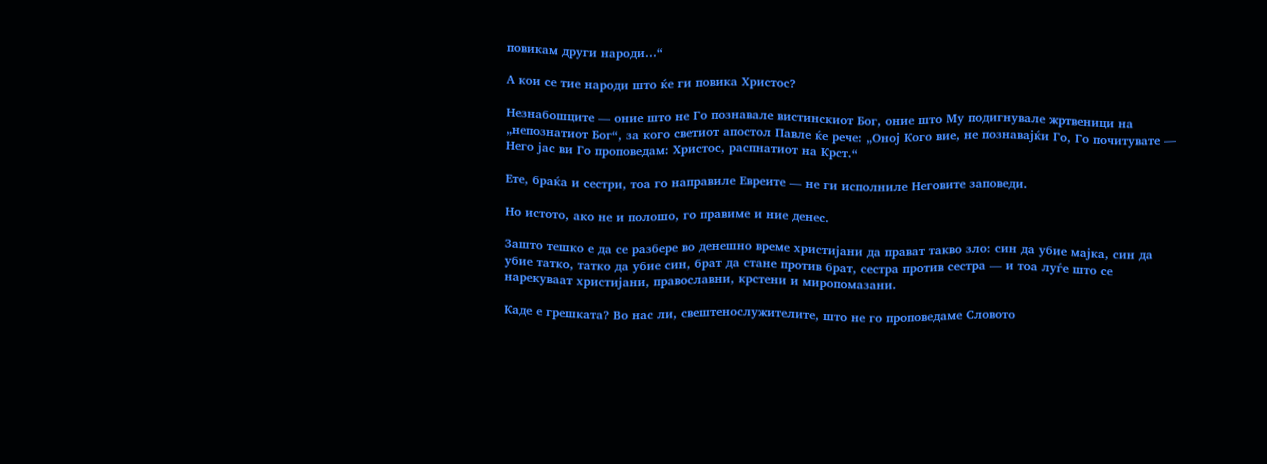повикам други народи…“

А кои се тие народи што ќе ги повика Христос?

Незнабошците — оние што не Го познавале вистинскиот Бог, оние што Му подигнувале жртвеници на „непознатиот Бог“, за кого светиот апостол Павле ќе рече: „Оној Кого вие, не познавајќи Го, Го почитувате — Него јас ви Го проповедам: Христос, распнатиот на Крст.“

Ете, браќа и сестри, тоа го направиле Евреите — не ги исполниле Неговите заповеди.

Но истото, ако не и полошо, го правиме и ние денес.

Зашто тешко е да се разбере во денешно време христијани да прават такво зло: син да убие мајка, син да убие татко, татко да убие син, брат да стане против брат, сестра против сестра — и тоа луѓе што се нарекуваат христијани, православни, крстени и миропомазани.

Каде е грешката? Во нас ли, свештенослужителите, што не го проповедаме Словото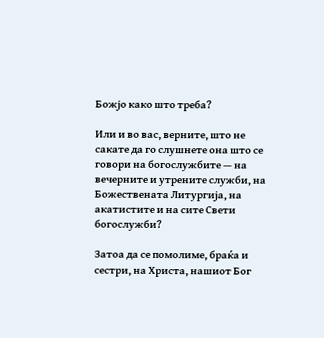Божјо како што треба?

Или и во вас, верните, што не сакате да го слушнете она што се говори на богослужбите — на вечерните и утрените служби, на Божествената Литургија, на акатистите и на сите Свети богослужби?

Затоа да се помолиме, браќа и сестри, на Христа, нашиот Бог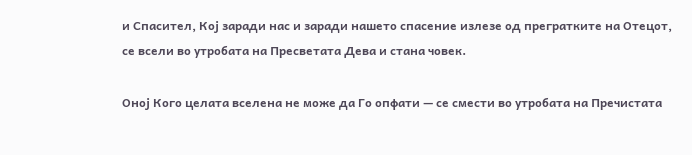и Спасител, Кој заради нас и заради нашето спасение излезе од прегратките на Отецот, се всели во утробата на Пресветата Дева и стана човек.

Оној Кого целата вселена не може да Го опфати — се смести во утробата на Пречистата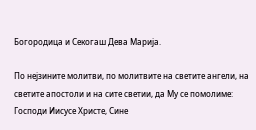Богородица и Секогаш Дева Марија.

По нејзините молитви, по молитвите на светите ангели, на светите апостоли и на сите светии, да Му се помолиме: Господи Иисусе Христе, Сине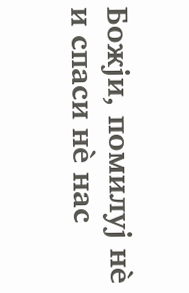Божји, помилуј нè и спаси нè нас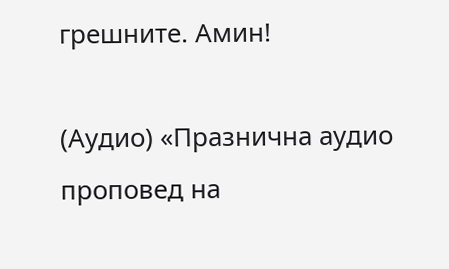грешните. Амин!

(Аудио) «Празнична аудио проповед на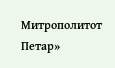Митрополитот Петар»